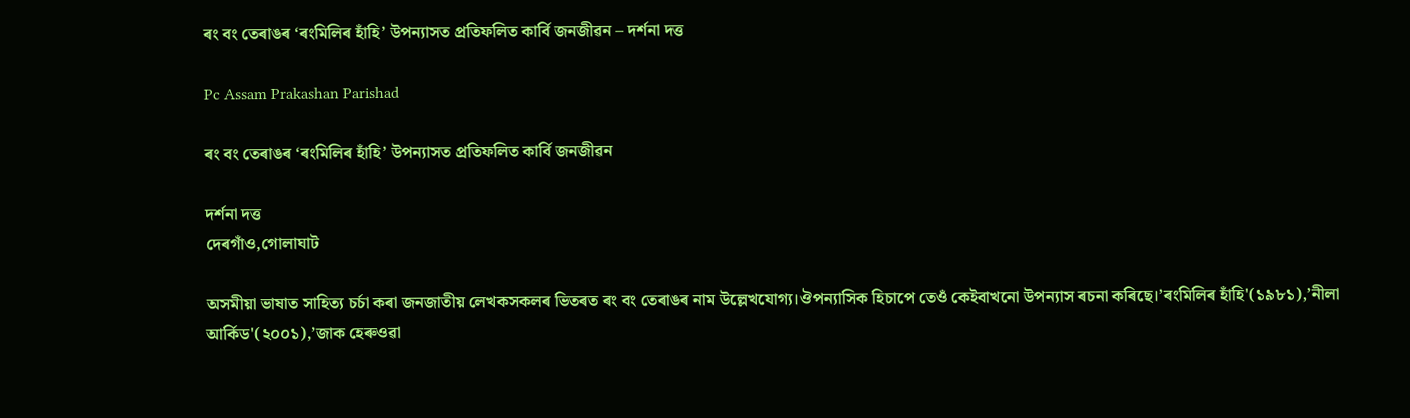ৰং বং তেৰাঙৰ ‘ৰংমিলিৰ হাঁহি’ উপন্যাসত প্ৰতিফলিত কাৰ্বি জনজীৱন – দৰ্শনা দত্ত

Pc Assam Prakashan Parishad

ৰং বং তেৰাঙৰ ‘ৰংমিলিৰ হাঁহি’ উপন্যাসত প্ৰতিফলিত কাৰ্বি জনজীৱন

দৰ্শনা দত্ত
দেৰগাঁও,গোলাঘাট

অসমীয়া ভাষাত সাহিত্য চৰ্চা কৰা জনজাতীয় লেখকসকলৰ ভিতৰত ৰং বং তেৰাঙৰ নাম উল্লেখযোগ্য।ঔপন্যাসিক হিচাপে তেওঁ কেইবাখনো উপন্যাস ৰচনা কৰিছে।’ৰংমিলিৰ হাঁহি'(১৯৮১),’নীলা আৰ্কিড'(২০০১),’জাক হেৰুওৱা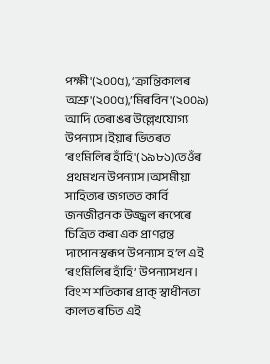পক্ষী'(২০০৫), ‘ক্ৰান্তিকালৰ অশ্ৰু'(২০০৫),’মিৰবিন'(২০০৯) আদি তেৰাঙৰ উল্লেখযোগ্য উপন্যাস।ইয়াৰ ভিতৰত ‘ৰংমিলিৰ হাঁহি'(১৯৮১)তেওঁৰ প্ৰথমখন উপন্যাস।অসমীয়া সাহিত্যৰ জগতত কাৰ্বি জনজীৱনক উজ্জ্বল ৰূপেৰে চিত্ৰিত কৰা এক প্ৰাণৱন্ত দাপোনস্বৰূপ উপন্যাস হ’ল এই ‘ৰংমিলিৰ হাঁহি’ উপন্যাসখন। বিংশ শতিকাৰ প্ৰাক্ স্বাধীনতা কালত ৰচিত এই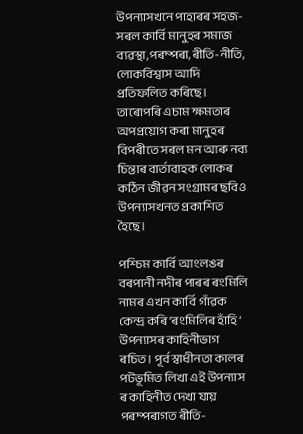উপন্যাসখনে পাহাৰৰ সহজ-সৰল কাৰ্বি মানুহৰ সমাজ ব্যৱস্থা,পৰম্পৰা,ৰীতি-নীতি, লোকবিশ্বাস আদি প্ৰতিফলিত কৰিছে। তাৰোপৰি এচাম ক্ষমতাৰ অপপ্ৰয়োগ কৰা মানুহৰ বিপৰীতে সৰল মন আৰু নব্য চিন্তাৰ বাৰ্তাবাহক লোকৰ কঠিন জীৱন সংগ্ৰামৰ ছবিও উপন্যাসখনত প্ৰকাশিত হৈছে।

পশ্চিম কাৰ্বি আংলঙৰ বৰপানী নদীৰ পাৰৰ ৰংমিলি নামৰ এখন কাৰ্বি গাঁৱক কেন্দ্ৰ কৰি ‘ৰংমিলিৰ হাঁহি ‘ উপন্যাসৰ কাহিনীভাগ ৰচিত। পূৰ্ব স্বাধীনতা কালৰ পটভূমিত লিখা এই উপন্যাস ৰ কাহিনীত দেখা যায় পৰম্পৰাগত ৰীতি-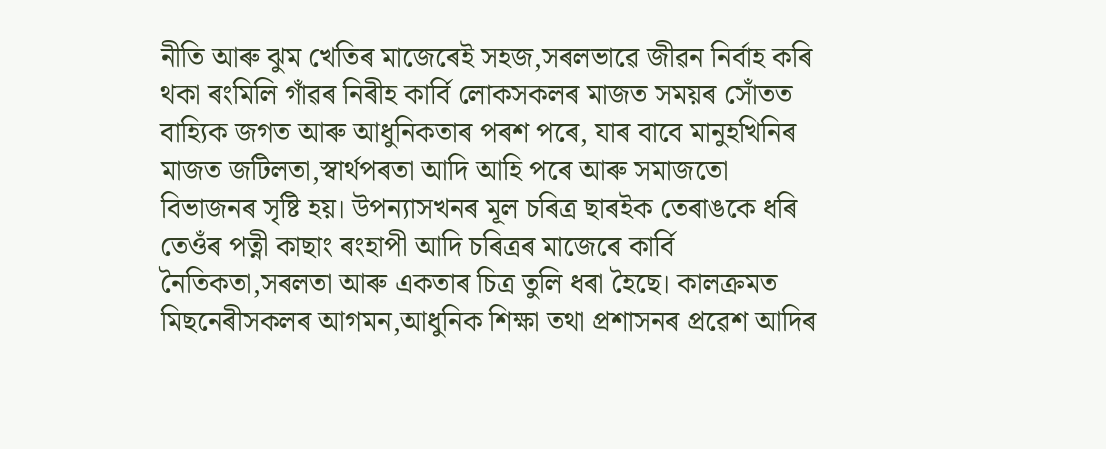নীতি আৰু ঝুম খেতিৰ মাজেৰেই সহজ,সৰলভাৱে জীৱন নিৰ্বাহ কৰি থকা ৰংমিলি গাঁৱৰ নিৰীহ কাৰ্বি লোকসকলৰ মাজত সময়ৰ সোঁতত বাহ্যিক জগত আৰু আধুনিকতাৰ পৰশ পৰে, যাৰ বাবে মানুহখিনিৰ মাজত জটিলতা,স্বাৰ্থপৰতা আদি আহি পৰে আৰু সমাজতো বিভাজনৰ সৃষ্টি হয়। উপন্যাসখনৰ মূল চৰিত্ৰ ছাৰইক তেৰাঙকে ধৰি তেওঁৰ পত্নী কাছাং ৰংহাপী আদি চৰিত্ৰৰ মাজেৰে কাৰ্বি নৈতিকতা,সৰলতা আৰু একতাৰ চিত্ৰ তুলি ধৰা হৈছে। কালক্ৰমত মিছনেৰীসকলৰ আগমন,আধুনিক শিক্ষা তথা প্ৰশাসনৰ প্ৰৱেশ আদিৰ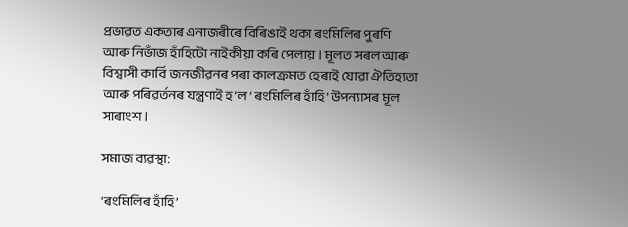প্ৰভাৱত একতাৰ এনাজৰীৰে বিৰিঙাই থকা ৰংমিলিৰ পুৰণি আৰু নিভাঁজ হাঁহিটো নাইকীয়া কৰি পেলায়। মূলত সৰল আৰু বিশ্বাসী কাৰ্বি জনজীৱনৰ পৰা কালক্ৰমত হেৰাই যোৱা ঐতিহ্যতা আৰু পৰিৱৰ্তনৰ যন্ত্ৰণাই হ’ল ‘ ৰংমিলিৰ হাঁহি’ উপন্যাসৰ মূল সাৰাংশ।

সমাজ ব্যৱস্থা:

‘ৰংমিলিৰ হাঁহি’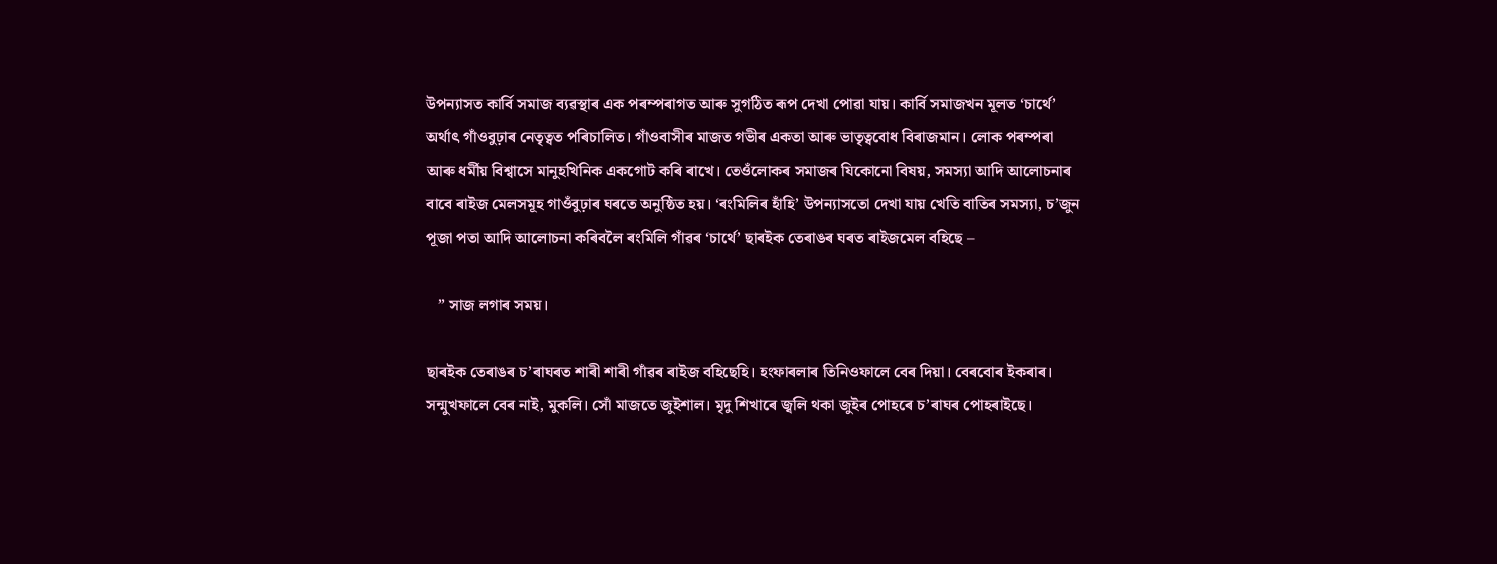উপন্যাসত কাৰ্বি সমাজ ব্যৱস্থাৰ এক পৰম্পৰাগত আৰু সুগঠিত ৰূপ দেখা পোৱা যায়। কাৰ্বি সমাজখন মূলত ‘চাৰ্থে’ অৰ্থাৎ গাঁওবুঢ়াৰ নেতৃত্বত পৰিচালিত। গাঁওবাসীৰ মাজত গভীৰ একতা আৰু ভাতৃত্ববোধ বিৰাজমান। লোক পৰম্পৰা আৰু ধৰ্মীয় বিশ্বাসে মানুহখিনিক একগোট কৰি ৰাখে। তেওঁলোকৰ সমাজৰ যিকোনো বিষয়, সমস্যা আদি আলোচনাৰ বাবে ৰাইজ মেলসমূহ গাওঁবুঢ়াৰ ঘৰতে অনুষ্ঠিত হয়। ‘ৰংমিলিৰ হাঁহি’ উপন্যাসতো দেখা যায় খেতি বাতিৰ সমস্যা, চ’জুন পূজা পতা আদি আলোচনা কৰিবলৈ ৰংমিলি গাঁৱৰ ‘চাৰ্থে’ ছাৰইক তেৰাঙৰ ঘৰত ৰাইজমেল বহিছে –

   ” সাজ লগাৰ সময়।

ছাৰইক তেৰাঙৰ চ’ৰাঘৰত শাৰী শাৰী গাঁৱৰ ৰাইজ বহিছেহি। হংফাৰলাৰ তিনিওফালে বেৰ দিয়া। বেৰবোৰ ইকৰাৰ। সন্মুখফালে বেৰ নাই, মুকলি। সোঁ মাজতে জুইশাল। মৃদু শিখাৰে জ্বলি থকা জুইৰ পোহৰে চ’ৰাঘৰ পোহৰাইছে।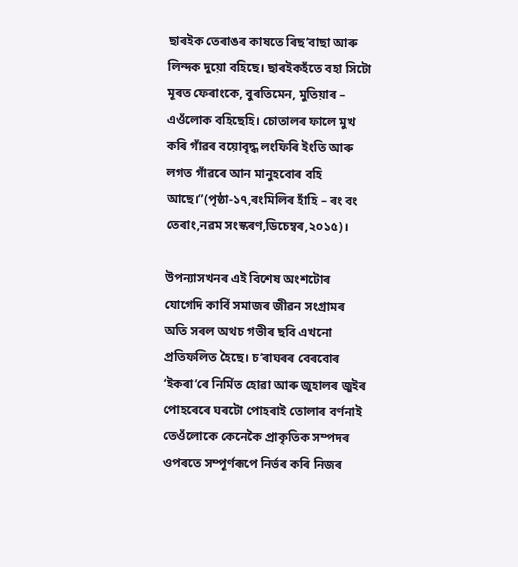ছাৰইক তেৰাঙৰ কাষতে ৰিছ’বাছা আৰু লিন্দক দুয়ো বহিছে। ছাৰইকহঁতে বহা সিটো মূৰত ফেৰাংকে, বুৰতিমেন, মুতিয়াৰ – এওঁলোক বহিছেহি। চোতালৰ ফালে মুখ কৰি গাঁৱৰ বয়োবৃদ্ধ লংফিৰি ইংতি আৰু লগত গাঁৱৰে আন মানুহবোৰ বহি আছে।”(পৃষ্ঠা-১৭,ৰংমিলিৰ হাঁহি – ৰং বং তেৰাং,নৱম সংস্কৰণ,ডিচেম্বৰ,২০১৫)।

উপন্যাসখনৰ এই বিশেষ অংশটোৰ যোগেদি কাৰ্বি সমাজৰ জীৱন সংগ্ৰামৰ অতি সৰল অথচ গভীৰ ছবি এখনো প্ৰতিফলিত হৈছে। চ’ৰাঘৰৰ বেৰবোৰ ‘ইকৰা’ৰে নিৰ্মিত হোৱা আৰু জুহালৰ জুইৰ পোহৰেৰে ঘৰটো পোহৰাই তোলাৰ বৰ্ণনাই তেওঁলোকে কেনেকৈ প্ৰাকৃতিক সম্পদৰ ওপৰতে সম্পূৰ্ণৰূপে নিৰ্ভৰ কৰি নিজৰ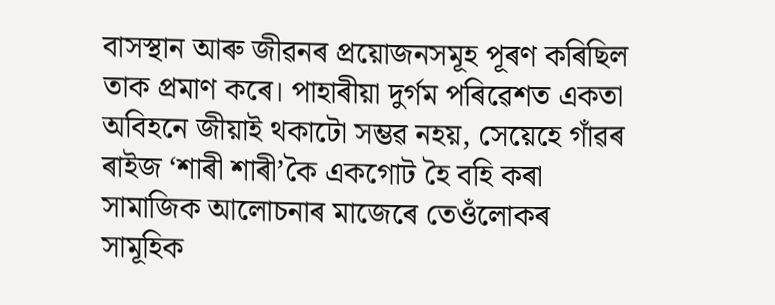বাসস্থান আৰু জীৱনৰ প্ৰয়োজনসমূহ পূৰণ কৰিছিল তাক প্ৰমাণ কৰে। পাহাৰীয়া দুৰ্গম পৰিৱেশত একতা অবিহনে জীয়াই থকাটো সম্ভৱ নহয়, সেয়েহে গাঁৱৰ ৰাইজ ‘শাৰী শাৰী’কৈ একগোট হৈ বহি কৰা সামাজিক আলোচনাৰ মাজেৰে তেওঁলোকৰ সামূহিক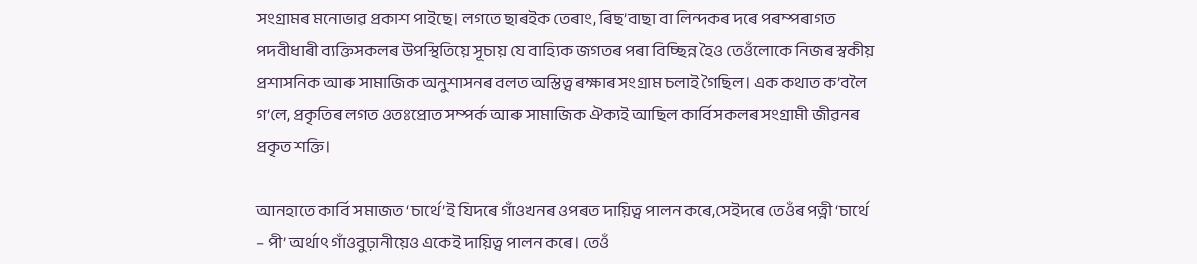সংগ্ৰামৰ মনোভাৱ প্ৰকাশ পাইছে। লগতে ছাৰইক তেৰাং, ৰিছ’বাছা বা লিন্দকৰ দৰে পৰম্পৰাগত পদবীধাৰী ব্যক্তিসকলৰ উপস্থিতিয়ে সূচায় যে বাহ্যিক জগতৰ পৰা বিচ্ছিন্ন হৈও তেওঁলোকে নিজৰ স্বকীয় প্ৰশাসনিক আৰু সামাজিক অনুশাসনৰ বলত অস্তিত্ব ৰক্ষাৰ সংগ্ৰাম চলাই গৈছিল। এক কথাত ক’বলৈ গ’লে, প্ৰকৃতিৰ লগত ওতঃপ্ৰোত সম্পৰ্ক আৰু সামাজিক ঐক্যই আছিল কাৰ্বিসকলৰ সংগ্ৰামী জীৱনৰ প্ৰকৃত শক্তি।

আনহাতে কাৰ্বি সমাজত ‘চাৰ্থে’ই যিদৰে গাঁওখনৰ ওপৰত দায়িত্ব পালন কৰে,সেইদৰে তেওঁৰ পত্নী ‘চাৰ্থে – পী’ অৰ্থাৎ গাঁওবুঢ়ানীয়েও একেই দায়িত্ব পালন কৰে। তেওঁ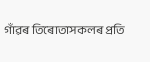গাঁৱৰ তিৰোতাসকলৰ প্ৰতি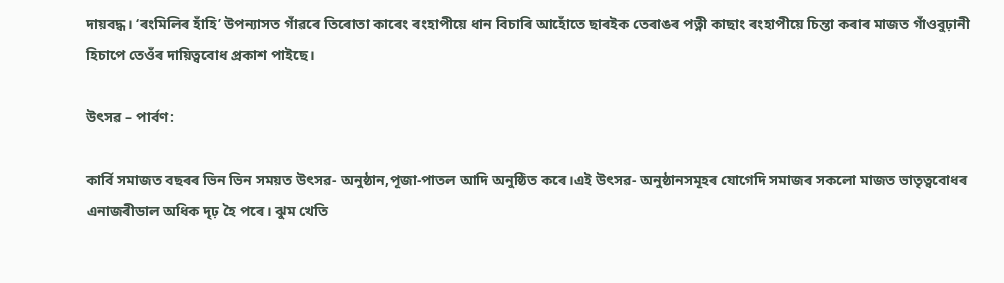দায়বদ্ধ। ‘ৰংমিলিৰ হাঁহি’ উপন্যাসত গাঁৱৰে তিৰোতা কাৰেং ৰংহাপীয়ে ধান বিচাৰি আহোঁতে ছাৰইক তেৰাঙৰ পত্নী কাছাং ৰংহাপীয়ে চিন্তা কৰাৰ মাজত গাঁওবুঢ়ানী হিচাপে তেওঁৰ দায়িত্ববোধ প্ৰকাশ পাইছে।

উৎসৱ – পাৰ্বণ:

কাৰ্বি সমাজত বছৰৰ ভিন ভিন সময়ত উৎসৱ- অনুষ্ঠান,পূজা-পাতল আদি অনুষ্ঠিত কৰে।এই উৎসৱ- অনুষ্ঠানসমূহৰ যোগেদি সমাজৰ সকলো মাজত ভাতৃত্ববোধৰ এনাজৰীডাল অধিক দৃঢ় হৈ পৰে। ঝুম খেতি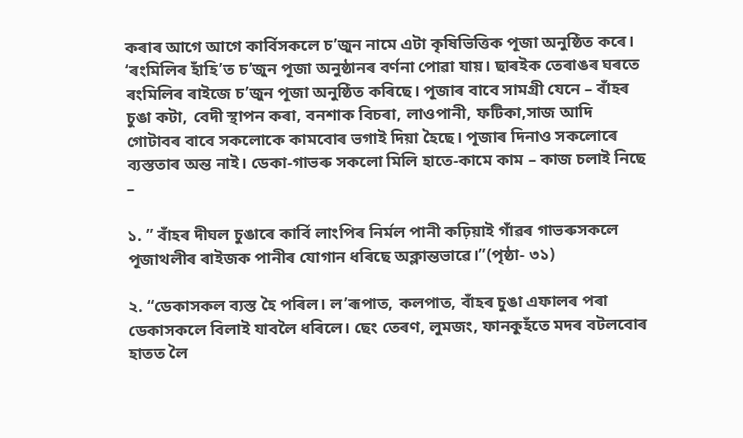কৰাৰ আগে আগে কাৰ্বিসকলে চ’জুন নামে এটা কৃষিভিত্তিক পূজা অনুষ্ঠিত কৰে। ‘ৰংমিলিৰ হাঁহি’ত চ’জুন পূজা অনুষ্ঠানৰ বৰ্ণনা পোৱা যায়। ছাৰইক তেৰাঙৰ ঘৰতে ৰংমিলিৰ ৰাইজে চ’জুন পূজা অনুষ্ঠিত কৰিছে। পূজাৰ বাবে সামগ্ৰী যেনে – বাঁহৰ চুঙা কটা, বেদী স্থাপন কৰা, বনশাক বিচৰা, লাওপানী, ফটিকা,সাজ আদি গোটাবৰ বাবে সকলোকে কামবোৰ ভগাই দিয়া হৈছে। পূজাৰ দিনাও সকলোৰে ব্যস্ততাৰ অন্ত নাই। ডেকা-গাভৰু সকলো মিলি হাতে-কামে কাম – কাজ চলাই নিছে –

১. ” বাঁহৰ দীঘল চুঙাৰে কাৰ্বি লাংপিৰ নিৰ্মল পানী কঢ়িয়াই গাঁৱৰ গাভৰুসকলে পূজাথলীৰ ৰাইজক পানীৰ যোগান ধৰিছে অক্লান্তভাৱে।”(পৃষ্ঠা- ৩১)

২. “ডেকাসকল ব্যস্ত হৈ পৰিল। ল’ৰূপাত, কলপাত, বাঁহৰ চুঙা এফালৰ পৰা ডেকাসকলে বিলাই যাবলৈ ধৰিলে। ছেং তেৰণ, লুমজং, ফানকুহঁতে মদৰ বটলবোৰ হাতত লৈ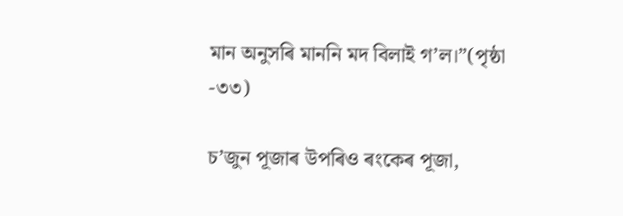মান অনুসৰি মাননি মদ বিলাই গ’ল।”(পৃষ্ঠা -৩৩)

চ’জুন পূজাৰ উপৰিও ৰংকেৰ পূজা,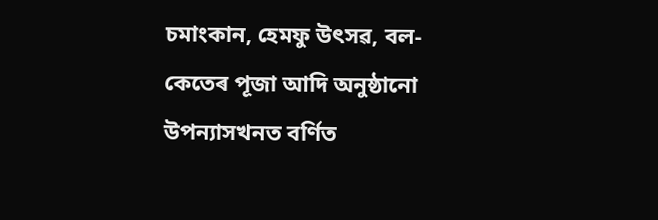চমাংকান, হেমফু উৎসৱ, বল- কেতেৰ পূজা আদি অনুষ্ঠানো উপন্যাসখনত বৰ্ণিত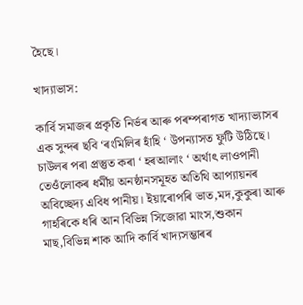হৈছে।

খাদ্যাভাস:

কাৰ্বি সমাজৰ প্ৰকৃতি নিৰ্ভৰ আৰু পৰম্পৰাগত খাদ্যাভ্যাসৰ এক সুন্দৰ ছবি ‘ৰংমিলিৰ হাঁহি ‘ উপন্যাসত ফুটি উঠিছে। চাউলৰ পৰা প্ৰস্তুত কৰা ‘ হৰআলাং ‘ অৰ্থাৎ লাওপানী তেওঁলোকৰ ধৰ্মীয় অনষ্ঠানসমূহত অতিথি আপ্যায়নৰ অবিচ্ছেদ্য এবিধ পানীয়। ইয়াৰোপৰি ভাত,মদ,কুকুৰা আৰু গাহৰিকে ধৰি আন বিভিন্ন সিজোৱা মাংস,শুকান মাছ,বিভিন্ন শাক আদি কাৰ্বি খাদ্যসম্ভাৰৰ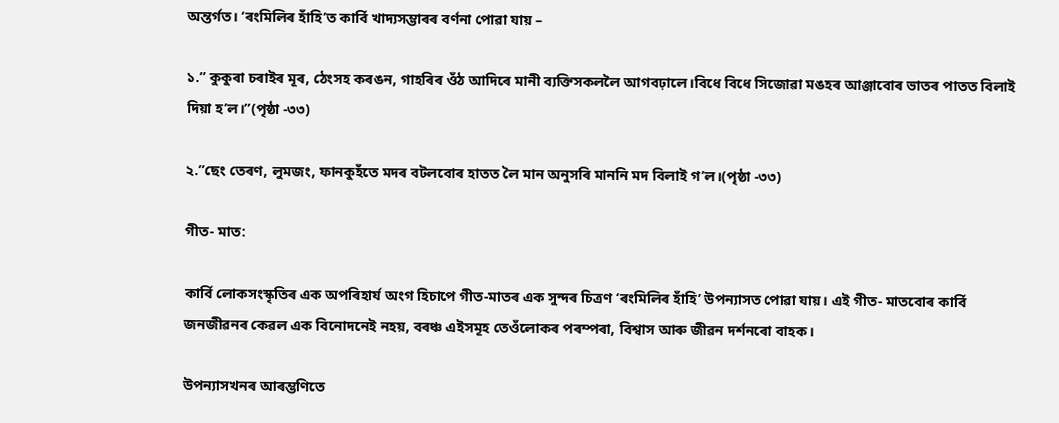অন্তৰ্গত। ‘ৰংমিলিৰ হাঁহি’ত কাৰ্বি খাদ্যসম্ভাৰৰ বৰ্ণনা পোৱা যায় –

১.” কুকুৰা চৰাইৰ মূৰ, ঠেংসহ কৰঙন, গাহৰিৰ ওঁঠ আদিৰে মানী ব্যক্তিসকললৈ আগবঢ়ালে।বিধে বিধে সিজোৱা মঙহৰ আঞ্জাবোৰ ভাতৰ পাতত বিলাই দিয়া হ’ল।”(পৃষ্ঠা -৩৩)

২.”ছেং তেৰণ, লুমজং, ফানকুহঁতে মদৰ বটলবোৰ হাতত লৈ মান অনুসৰি মাননি মদ বিলাই গ’ল।(পৃষ্ঠা -৩৩)

গীত- মাত:

কাৰ্বি লোকসংস্কৃতিৰ এক অপৰিহাৰ্য অংগ হিচাপে গীত-মাতৰ এক সুন্দৰ চিত্ৰণ ‘ৰংমিলিৰ হাঁহি’ উপন্যাসত পোৱা যায়। এই গীত- মাতবোৰ কাৰ্বি জনজীৱনৰ কেৱল এক বিনোদনেই নহয়, বৰঞ্চ এইসমূহ তেওঁলোকৰ পৰম্পৰা, বিশ্বাস আৰু জীৱন দৰ্শনৰো বাহক।

উপন্যাসখনৰ আৰম্ভণিতে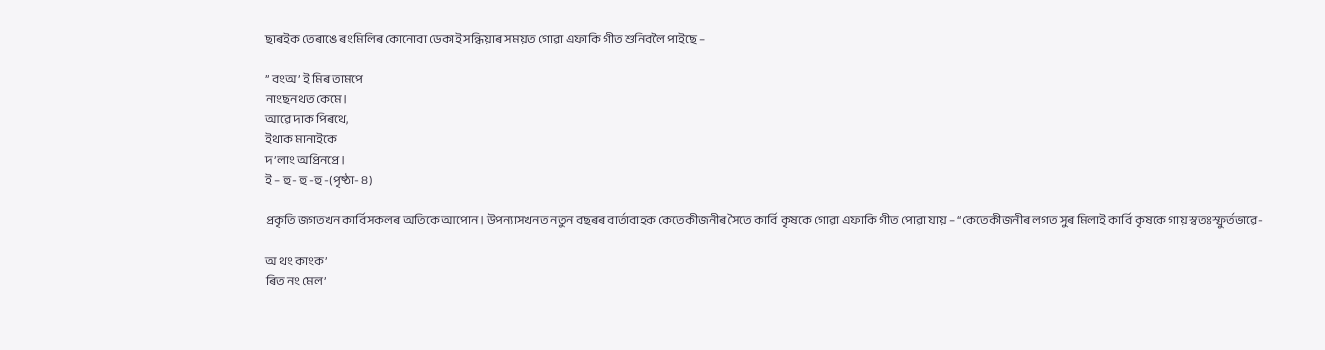ছাৰইক তেৰাঙে ৰংমিলিৰ কোনোবা ডেকাই সন্ধিয়াৰ সময়ত গোৱা এফাকি গীত শুনিবলৈ পাইছে –

” বংঅ’ ই মিৰ তামপে
নাংছনথত কেমে।
আৱে দাক পিৰথে,
ইথাক মানাইকে
দ’লাং অপ্ৰিনপ্ৰে।
ই – হু- হু -হু -(পৃষ্ঠা- ৪)

প্ৰকৃতি জগতখন কাৰ্বিসকলৰ অতিকে আপোন। উপন্যাসখনত নতুন বছৰৰ বাৰ্তাবাহক কেতেকীজনীৰ সৈতে কাৰ্বি কৃষকে গোৱা এফাকি গীত পোৱা যায় – “কেতেকীজনীৰ লগত সুৰ মিলাই কাৰ্বি কৃষকে গায় স্বতঃস্ফুৰ্তভাৱে-

অ থং কাংক’
ৰিত নং মেল’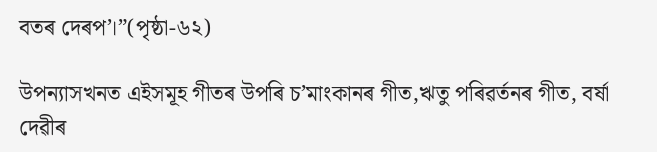বতৰ দেৰপ’।”(পৃষ্ঠা-৬২)

উপন্যাসখনত এইসমূহ গীতৰ উপৰি চ’মাংকানৰ গীত,ঋতু পৰিৱৰ্তনৰ গীত, বৰ্ষা দেৱীৰ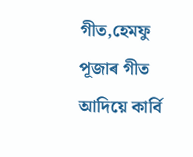গীত,হেমফু পূজাৰ গীত আদিয়ে কাৰ্বি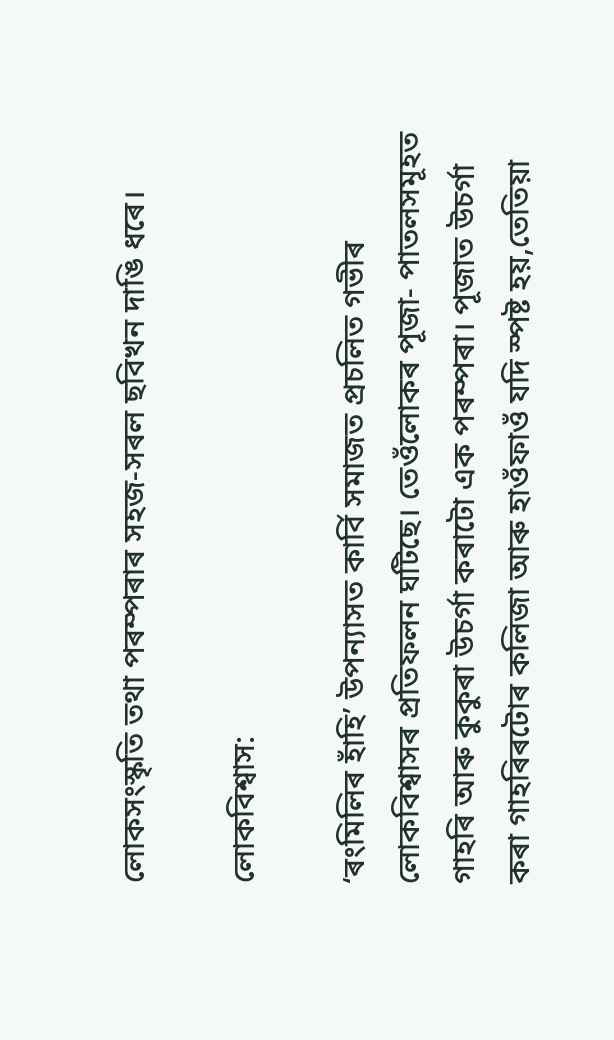লোকসংস্কৃতি তথা পৰম্পৰাৰ সহজ-সৰল ছবিখন দাঙি ধৰে।

লোকবিশ্বাস:

‘ৰংমিলিৰ হাঁহি’ উপন্যাসত কাৰ্বি সমাজত প্ৰচলিত গভীৰ লোকবিশ্বাসৰ প্ৰতিফলন ঘটিছে। তেওঁলোকৰ পূজা- পাতলসমূহত গাহৰি আৰু কুকুৰা উচৰ্গা কৰাটো এক পৰম্পৰা। পূজাত উচৰ্গা কৰা গাহৰিৰটোৰ কলিজা আৰু হাওঁফাওঁ যদি স্পষ্ট হয়,তেতিয়া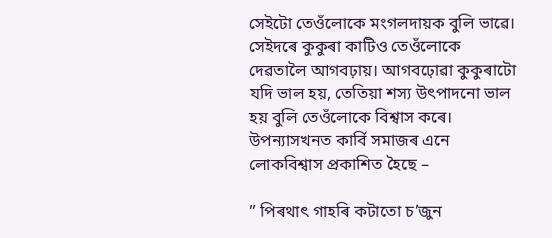সেইটো তেওঁলোকে মংগলদায়ক বুলি ভাৱে। সেইদৰে কুকুৰা কাটিও তেওঁলোকে দেৱতালৈ আগবঢ়ায়। আগবঢ়োৱা কুকুৰাটো যদি ভাল হয়, তেতিয়া শস্য উৎপাদনো ভাল হয় বুলি তেওঁলোকে বিশ্বাস কৰে। উপন্যাসখনত কাৰ্বি সমাজৰ এনে লোকবিশ্বাস প্ৰকাশিত হৈছে –

” পিৰথাৎ গাহৰি কটাতো চ’জুন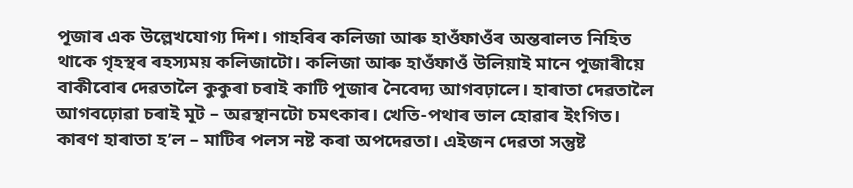পূজাৰ এক উল্লেখযোগ্য দিশ। গাহৰিৰ কলিজা আৰু হাওঁফাওঁৰ অন্তৰালত নিহিত থাকে গৃহস্থৰ ৰহস্যময় কলিজাটো। কলিজা আৰু হাওঁফাওঁ উলিয়াই মানে পূজাৰীয়ে বাকীবোৰ দেৱতালৈ কুকুৰা চৰাই কাটি পূজাৰ নৈবেদ্য আগবঢ়ালে। হাৰাতা দেৱতালৈ আগবঢ়োৱা চৰাই মূট – অৱস্থানটো চমৎকাৰ। খেতি-পথাৰ ভাল হোৱাৰ ইংগিত। কাৰণ হাৰাতা হ’ল – মাটিৰ পলস নষ্ট কৰা অপদেৱতা। এইজন দেৱতা সন্তুষ্ট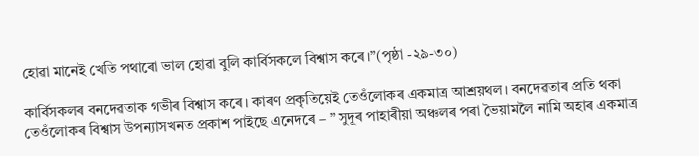হোৱা মানেই খেতি পথাৰো ভাল হোৱা বুলি কাৰ্বিসকলে বিশ্বাস কৰে।”(পৃষ্ঠা -২৯-৩০)

কাৰ্বিসকলৰ বনদেৱতাক গভীৰ বিশ্বাস কৰে। কাৰণ প্ৰকৃতিয়েই তেওঁলোকৰ একমাত্ৰ আশ্ৰয়থল। বনদেৱতাৰ প্ৰতি থকা তেওঁলোকৰ বিশ্বাস উপন্যাসখনত প্ৰকাশ পাইছে এনেদৰে – ” সুদূৰ পাহাৰীয়া অঞ্চলৰ পৰা ভৈয়ামলৈ নামি অহাৰ একমাত্ৰ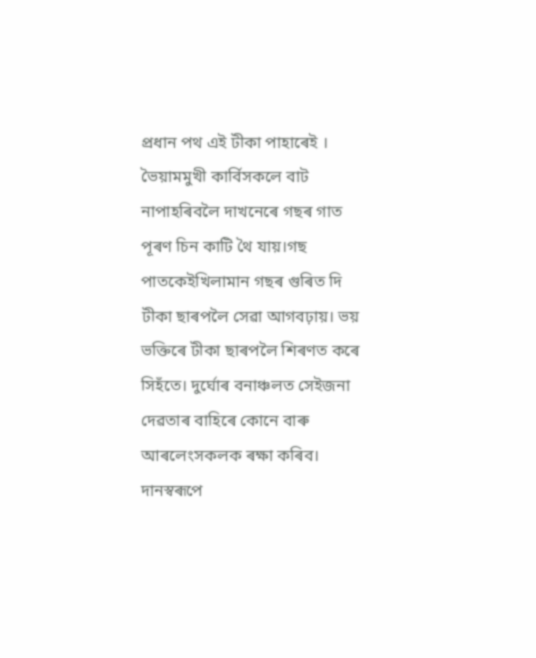প্ৰধান পথ এই টীকা পাহাৰেই । ভৈয়ামমুখী কাৰ্বিসকলে বাট নাপাহৰিবলৈ দাখনেৰে গছৰ গাত পূৰণ চিন কাটি থৈ যায়।গছ পাতকেইখিলামান গছৰ গুৰিত দি টীকা ছাৰপলৈ সেৱা আগবঢ়ায়। ভয় ভক্তিৰে টীকা ছাৰপলৈ শিৰণত কৰে সিহঁতে। দুৰ্ঘোৰ বনাঞ্চলত সেইজনা দেৱতাৰ বাহিৰে কোনে বাৰু আৰলেংসকলক ৰক্ষা কৰিব। দানস্বৰূপে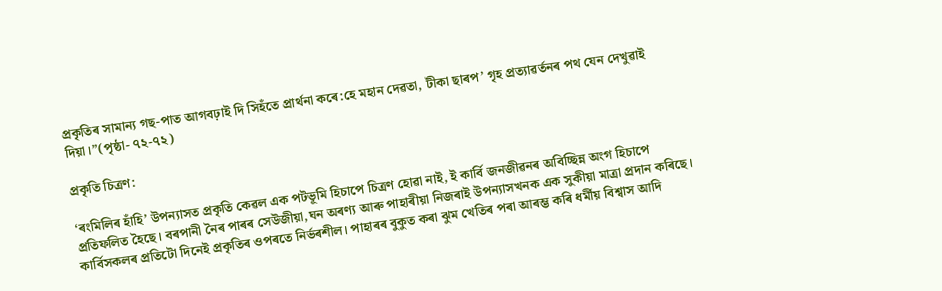প্ৰকৃতিৰ সামান্য গছ-পাত আগবঢ়াই দি সিহঁতে প্ৰাৰ্থনা কৰে:হে মহান দেৱতা, টীকা ছাৰপ’ গৃহ প্ৰত্যাৱৰ্তনৰ পথ যেন দেখুৱাই দিয়া।”(পৃষ্ঠা- ৭২-৭২)

প্ৰকৃতি চিত্ৰণ:

‘ৰংমিলিৰ হাঁহি’ উপন্যাসত প্ৰকৃতি কেৱল এক পটভূমি হিচাপে চিত্ৰণ হোৱা নাই, ই কাৰ্বি জনজীৱনৰ অবিচ্ছিন্ন অংগ হিচাপে প্ৰতিফলিত হৈছে। বৰপানী নৈৰ পাৰৰ সেউজীয়া,ঘন অৰণ্য আৰু পাহাৰীয়া নিজৰাই উপন্যাসখনক এক সুকীয়া মাত্ৰা প্ৰদান কৰিছে। কাৰ্বিসকলৰ প্ৰতিটো দিনেই প্ৰকৃতিৰ ওপৰতে নিৰ্ভৰশীল। পাহাৰৰ বুকুত কৰা ঝুম খেতিৰ পৰা আৰম্ভ কৰি ধৰ্মীয় বিশ্বাস আদি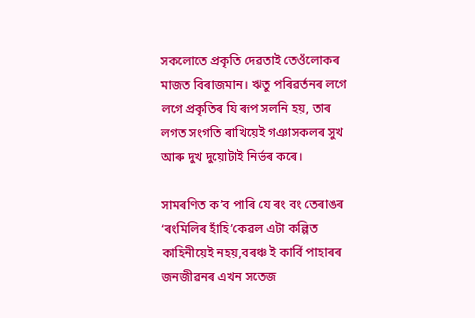সকলোতে প্ৰকৃতি দেৱতাই তেওঁলোকৰ মাজত বিৰাজমান। ঋতু পৰিৱৰ্তনৰ লগে লগে প্ৰকৃতিৰ যি ৰূপ সলনি হয়, তাৰ লগত সংগতি ৰাখিয়েই গঞাসকলৰ সুখ আৰু দুখ দুয়োটাই নিৰ্ভৰ কৰে।

সামৰণিত ক’ব পাৰি যে ৰং বং তেৰাঙৰ ‘ৰংমিলিৰ হাঁহি’কেৱল এটা কল্পিত কাহিনীয়েই নহয়,বৰঞ্চ ই কাৰ্বি পাহাৰৰ জনজীৱনৰ এখন সতেজ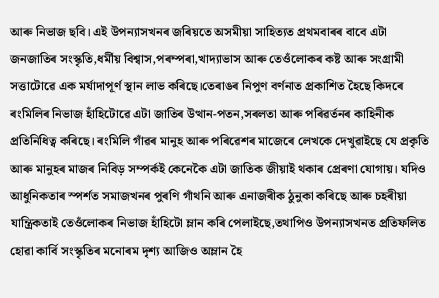আৰু নিভাজ ছবি। এই উপন্যাসখনৰ জৰিয়তে অসমীয়া সাহিত্যত প্ৰথমবাৰৰ বাবে এটা জনজাতিৰ সংস্কৃতি,ধৰ্মীয় বিশ্বাস,পৰম্পৰা,খাদ্যাভাস আৰু তেওঁলোকৰ কষ্ট আৰু সংগ্ৰামী সত্তাটোৱে এক মৰ্যাদাপূৰ্ণ স্থান লাভ কৰিছে।তেৰাঙৰ নিপুণ বৰ্ণনাত প্ৰকাশিত হৈছে কিদৰে ৰংমিলিৰ নিভাজ হাঁহিটোৱে এটা জাতিৰ উত্থান-পতন,সৰলতা আৰু পৰিৱৰ্তনৰ কাহিনীক প্ৰতিনিধিত্ব কৰিছে। ৰংমিলি গাঁৱৰ মানুহ আৰু পৰিৱেশৰ মাজেৰে লেখকে দেখুৱাইছে যে প্ৰকৃতি আৰু মানুহৰ মাজৰ নিবিড় সম্পৰ্কই কেনেকৈ এটা জাতিক জীয়াই থকাৰ প্ৰেৰণা যোগায়। যদিও আধুনিকতাৰ স্পৰ্শত সমাজখনৰ পুৰণি গাঁথনি আৰু এনাজৰীক ঠুনুকা কৰিছে আৰু চহৰীয়া যান্ত্ৰিকতাই তেওঁলোকৰ নিভাজ হাঁহিটো ম্লান কৰি পেলাইছে,তথাপিও উপন্যাসখনত প্ৰতিফলিত হোৱা কাৰ্বি সংস্কৃতিৰ মনোৰম দৃশ্য আজিও অম্লান হৈ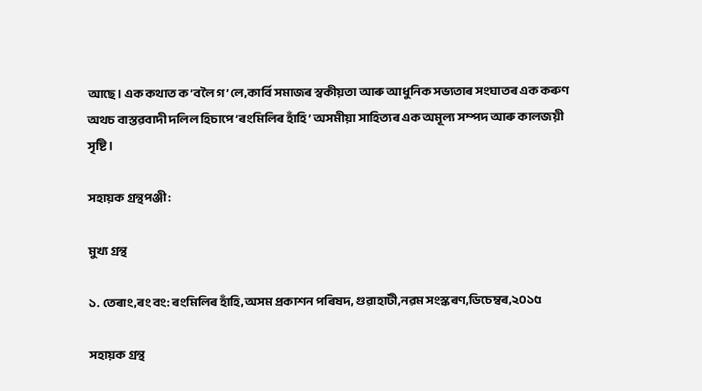আছে। এক কথাত ক’বলৈ গ’লে,কাৰ্বি সমাজৰ স্বকীয়তা আৰু আধুনিক সভ্যতাৰ সংঘাতৰ এক কৰুণ অথচ বাস্তৱবাদী দলিল হিচাপে ‘ৰংমিলিৰ হাঁহি’ অসমীয়া সাহিত্যৰ এক অমূল্য সম্পদ আৰু কালজয়ী সৃষ্টি।

সহায়ক গ্ৰন্থপঞ্জী:

মুখ্য গ্ৰন্থ

১. তেৰাং,ৰং বং: ৰংমিলিৰ হাঁহি,অসম প্ৰকাশন পৰিষদ, গুৱাহাটী,নৱম সংস্কৰণ,ডিচেম্বৰ,২০১৫

সহায়ক গ্ৰন্থ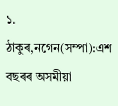১. ঠাকুৰ,নগেন(সম্পা):এশ বছৰৰ অসমীয়া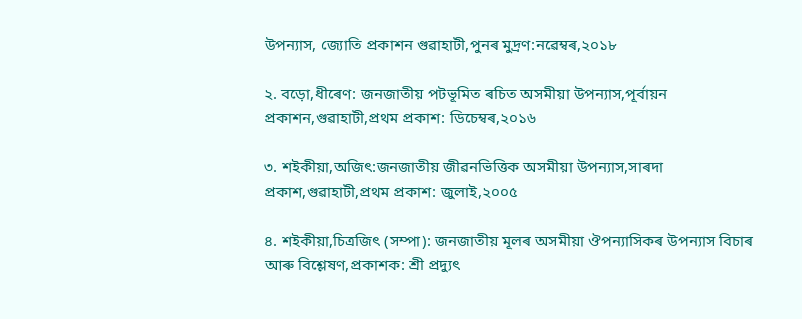উপন্যাস, জ্যোতি প্ৰকাশন গুৱাহাটী,পুনৰ মুদ্ৰণ:নৱেম্বৰ,২০১৮

২. বড়ো,ধীৰেণ: জনজাতীয় পটভূমিত ৰচিত অসমীয়া উপন্যাস,পূৰ্বায়ন প্ৰকাশন,গুৱাহাটী,প্ৰথম প্ৰকাশ: ডিচেম্বৰ,২০১৬

৩. শইকীয়া,অজিৎ:জনজাতীয় জীৱনভিত্তিক অসমীয়া উপন্যাস,সাৰদা প্ৰকাশ,গুৱাহাটী,প্ৰথম প্ৰকাশ: জুলাই,২০০৫

৪. শইকীয়া,চিত্ৰজিৎ (সম্পা): জনজাতীয় মূলৰ অসমীয়া ঔপন্যাসিকৰ উপন্যাস বিচাৰ আৰু বিশ্লেষণ,প্ৰকাশক: শ্ৰী প্ৰদ্যুৎ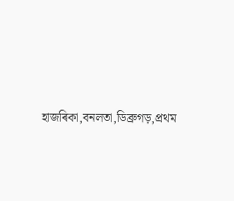হাজৰিকা,বনলতা,ডিব্ৰুগড়,প্ৰথম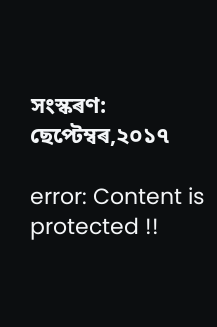সংস্কৰণ: ছেপ্টেম্বৰ,২০১৭

error: Content is protected !!